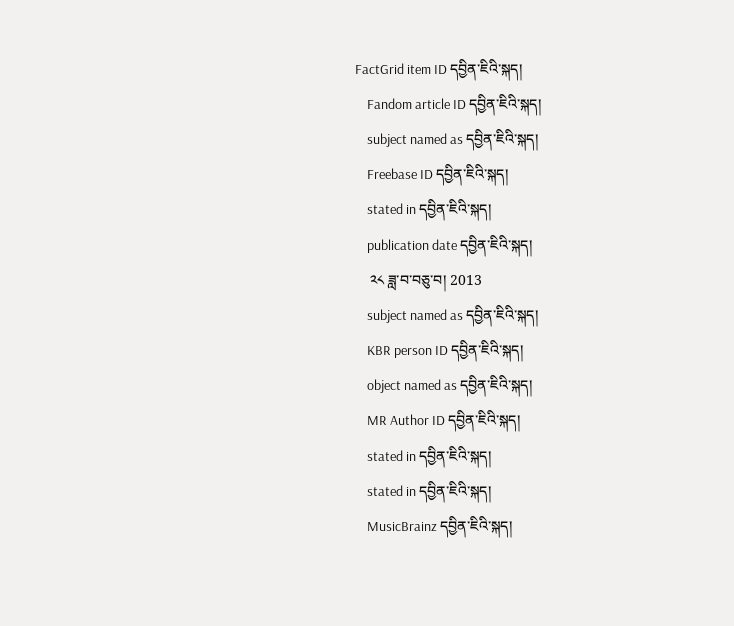FactGrid item ID དབྱིན་ཇིའི་སྐད།
    Fandom article ID དབྱིན་ཇིའི་སྐད།
    subject named as དབྱིན་ཇིའི་སྐད།
    Freebase ID དབྱིན་ཇིའི་སྐད།
    stated in དབྱིན་ཇིའི་སྐད།
    publication date དབྱིན་ཇིའི་སྐད།
    ༢༨ ཟླ་བ་བཅུ་བ། 2013
    subject named as དབྱིན་ཇིའི་སྐད།
    KBR person ID དབྱིན་ཇིའི་སྐད།
    object named as དབྱིན་ཇིའི་སྐད།
    MR Author ID དབྱིན་ཇིའི་སྐད།
    stated in དབྱིན་ཇིའི་སྐད།
    stated in དབྱིན་ཇིའི་སྐད།
    MusicBrainz དབྱིན་ཇིའི་སྐད།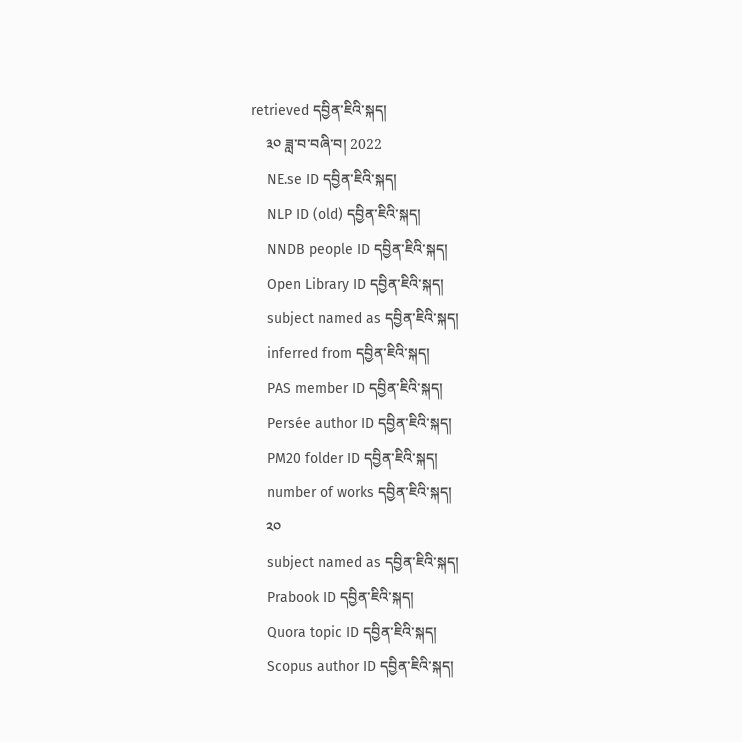retrieved དབྱིན་ཇིའི་སྐད།
    ༣༠ ཟླ་བ་བཞི་བ། 2022
    NE.se ID དབྱིན་ཇིའི་སྐད།
    NLP ID (old) དབྱིན་ཇིའི་སྐད།
    NNDB people ID དབྱིན་ཇིའི་སྐད།
    Open Library ID དབྱིན་ཇིའི་སྐད།
    subject named as དབྱིན་ཇིའི་སྐད།
    inferred from དབྱིན་ཇིའི་སྐད།
    PAS member ID དབྱིན་ཇིའི་སྐད།
    Persée author ID དབྱིན་ཇིའི་སྐད།
    PM20 folder ID དབྱིན་ཇིའི་སྐད།
    number of works དབྱིན་ཇིའི་སྐད།
    ༢༠
    subject named as དབྱིན་ཇིའི་སྐད།
    Prabook ID དབྱིན་ཇིའི་སྐད།
    Quora topic ID དབྱིན་ཇིའི་སྐད།
    Scopus author ID དབྱིན་ཇིའི་སྐད།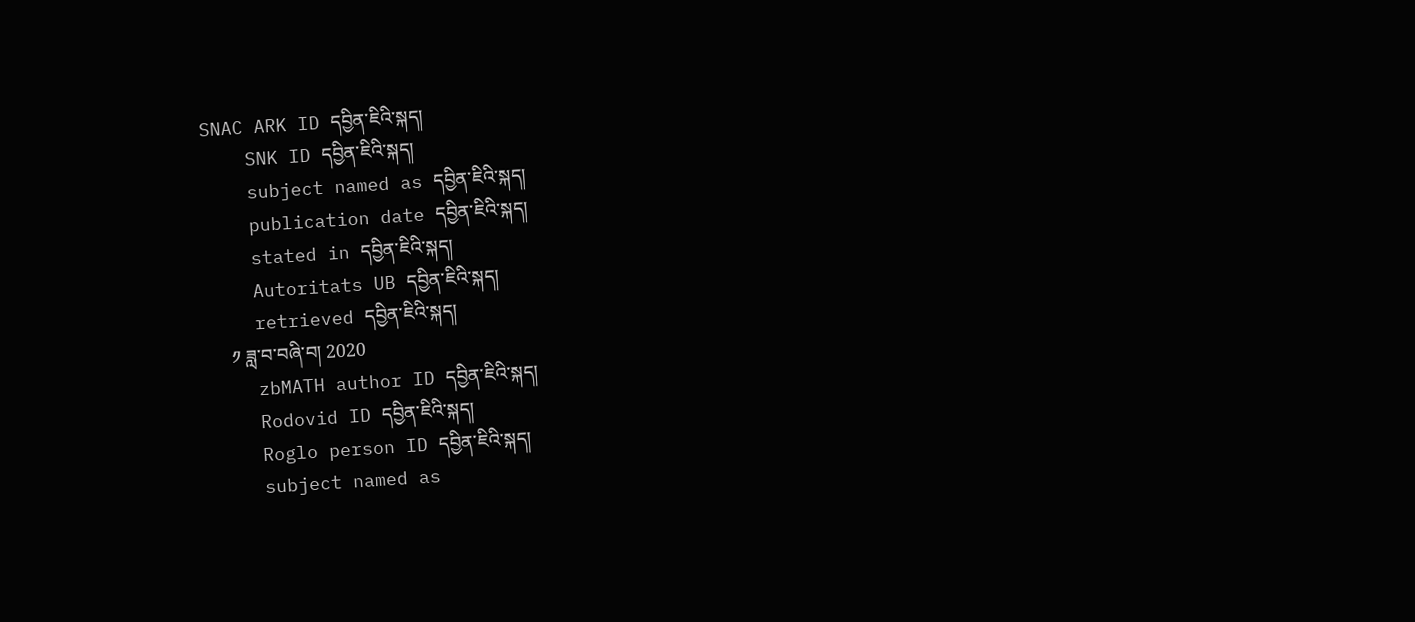SNAC ARK ID དབྱིན་ཇིའི་སྐད།
    SNK ID དབྱིན་ཇིའི་སྐད།
    subject named as དབྱིན་ཇིའི་སྐད།
    publication date དབྱིན་ཇིའི་སྐད།
    stated in དབྱིན་ཇིའི་སྐད།
    Autoritats UB དབྱིན་ཇིའི་སྐད།
    retrieved དབྱིན་ཇིའི་སྐད།
    ༡ ཟླ་བ་བཞི་བ། 2020
    zbMATH author ID དབྱིན་ཇིའི་སྐད།
    Rodovid ID དབྱིན་ཇིའི་སྐད།
    Roglo person ID དབྱིན་ཇིའི་སྐད།
    subject named as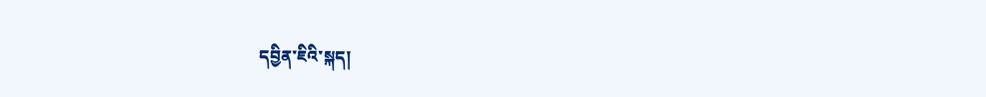དབྱིན་ཇིའི་སྐད།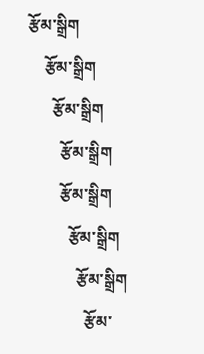རྩོམ་སྒྲིག
    རྩོམ་སྒྲིག
      རྩོམ་སྒྲིག
        རྩོམ་སྒྲིག
        རྩོམ་སྒྲིག
          རྩོམ་སྒྲིག
            རྩོམ་སྒྲིག
              རྩོམ་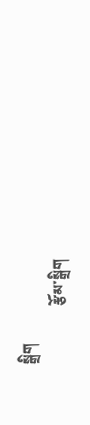སྒྲིག
                རྩོམ་སྒྲིག